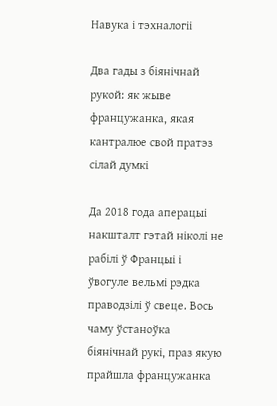Навука і тэхналогіі

Два гады з біянічнай рукой: як жыве францужанка, якая кантралюе свой пратэз сілай думкі

Да 2018 года аперацыі накшталт гэтай ніколі не рабілі ў Францыі і ўвогуле вельмі рэдка праводзілі ў свеце. Вось чаму ўстаноўка біянічнай рукі, праз якую прайшла францужанка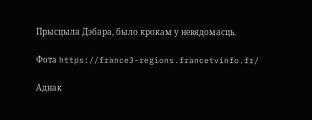Прысцыла Дэбара, было крокам у невядомасць.

Фота https://france3-regions.francetvinfo.fr/

Аднак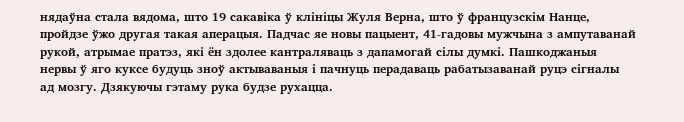нядаўна стала вядома, што 19 сакавіка ў клініцы Жуля Верна, што ў французскім Нанце, пройдзе ўжо другая такая аперацыя. Падчас яе новы пацыент, 41-гадовы мужчына з ампутаванай рукой, атрымае пратэз, які ён здолее кантраляваць з дапамогай сілы думкі. Пашкоджаныя нервы ў яго куксе будуць зноў актываваныя і пачнуць перадаваць рабатызаванай руцэ сігналы ад мозгу. Дзякуючы гэтаму рука будзе рухацца.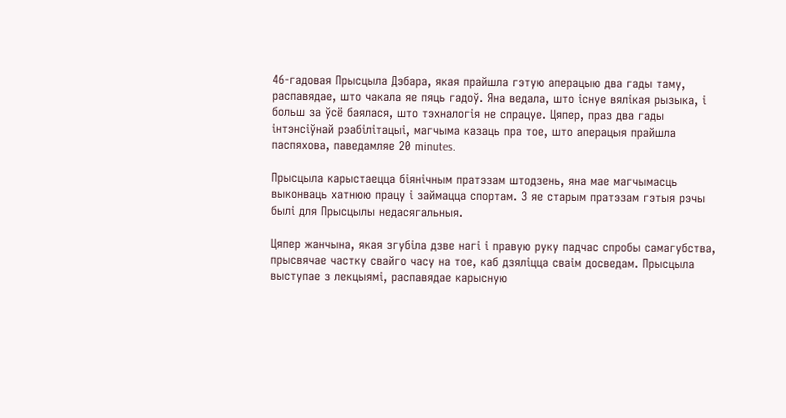46-гадовая Прысцыла Дэбара, якая прайшла гэтую аперацыю два гады таму, распавядае, што чакала яе пяць гадоў. Яна ведала, што існуе вялікая рызыка, і больш за ўсё баялася, што тэхналогія не спрацуе. Цяпер, праз два гады інтэнсіўнай рэабілітацыі, магчыма казаць пра тое, што аперацыя прайшла паспяхова, паведамляе 20 minutes.

Прысцыла карыстаецца біянічным пратэзам штодзень, яна мае магчымасць выконваць хатнюю працу і займацца спортам. З яе старым пратэзам гэтыя рэчы былі для Прысцылы недасягальныя.

Цяпер жанчына, якая згубіла дзве нагі і правую руку падчас спробы самагубства, прысвячае частку свайго часу на тое, каб дзяліцца сваім досведам. Прысцыла выступае з лекцыямі, распавядае карысную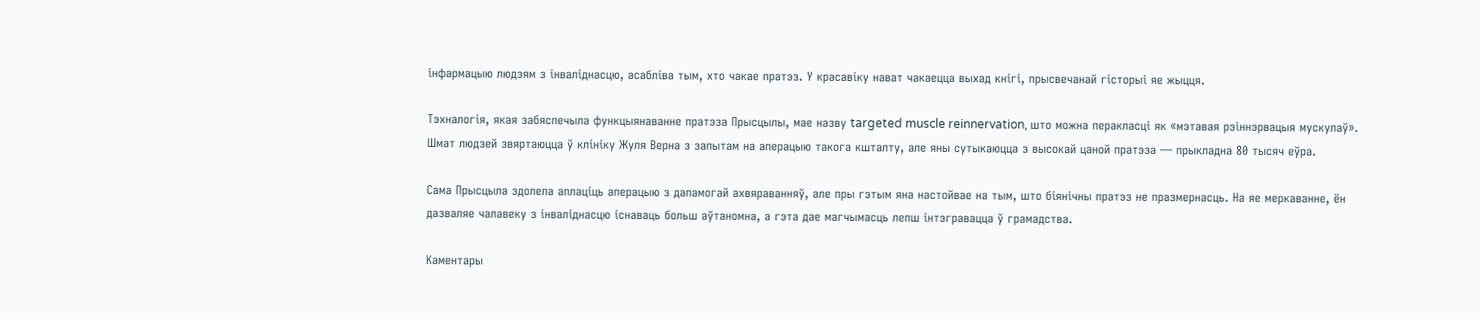інфармацыю людзям з інваліднасцю, асабліва тым, хто чакае пратэз. У красавіку нават чакаецца выхад кнігі, прысвечанай гісторыі яе жыцця.

Тэхналогія, якая забяспечыла функцыянаванне пратэза Прысцылы, мае назву targeted muscle reinnervation, што можна перакласці як «мэтавая рэіннэрвацыя мускулаў». Шмат людзей звяртаюцца ў клініку Жуля Верна з запытам на аперацыю такога кшталту, але яны сутыкаюцца з высокай цаной пратэза — прыкладна 80 тысяч еўра.

Сама Прысцыла здолела аплаціць аперацыю з дапамогай ахвяраванняў, але пры гэтым яна настойвае на тым, што біянічны пратэз не празмернасць. На яе меркаванне, ён дазваляе чалавеку з інваліднасцю існаваць больш аўтаномна, а гэта дае магчымасць лепш інтэгравацца ў грамадства.

Каментары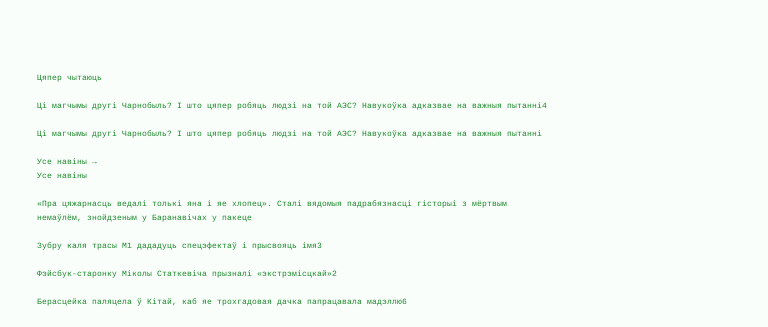Цяпер чытаюць

Ці магчымы другі Чарнобыль? І што цяпер робяць людзі на той АЭС? Навукоўка адказвае на важныя пытанні4

Ці магчымы другі Чарнобыль? І што цяпер робяць людзі на той АЭС? Навукоўка адказвае на важныя пытанні

Усе навіны →
Усе навіны

«Пра цяжарнасць ведалі толькі яна і яе хлопец». Сталі вядомыя падрабязнасці гісторыі з мёртвым немаўлём, знойдзеным у Баранавічах у пакеце

Зубру каля трасы М1 дададуць спецэфектаў і прысвояць імя3

Фэйсбук-старонку Міколы Статкевіча прызналі «экстрэмісцкай»2

Берасцейка паляцела ў Кітай, каб яе трохгадовая дачка папрацавала мадэллю6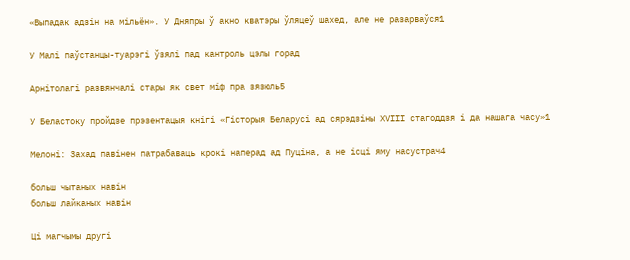«Выпадак адзін на мільён». У Дняпры ў акно кватэры ўляцеў шахед, але не разарваўся1

У Малі паўстанцы-туарэгі ўзялі пад кантроль цэлы горад

Арнітолагі развянчалі стары як свет міф пра зязюль5

У Беластоку пройдзе прэзентацыя кнігі «Гісторыя Беларусі ад сярэдзіны XVIII стагоддзя і да нашага часу»1

Мелоні: Захад павінен патрабаваць крокі наперад ад Пуціна, а не ісці яму насустрач4

больш чытаных навін
больш лайканых навін

Ці магчымы другі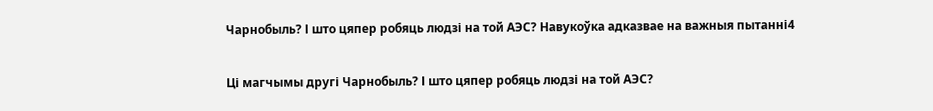Чарнобыль? І што цяпер робяць людзі на той АЭС? Навукоўка адказвае на важныя пытанні4

Ці магчымы другі Чарнобыль? І што цяпер робяць людзі на той АЭС?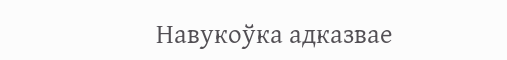Навукоўка адказвае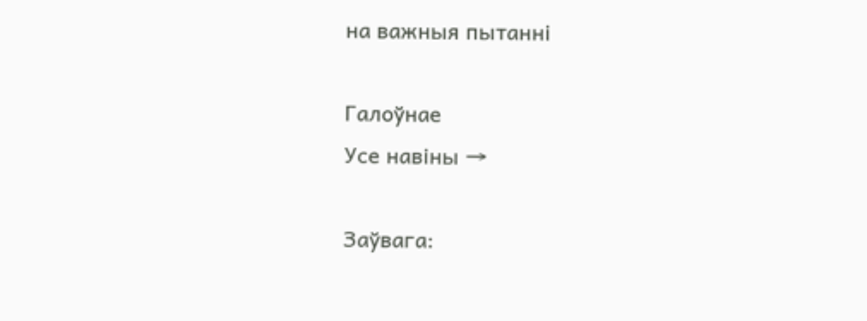на важныя пытанні

Галоўнае
Усе навіны →

Заўвага: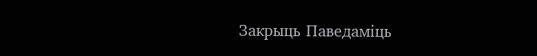Закрыць Паведаміць